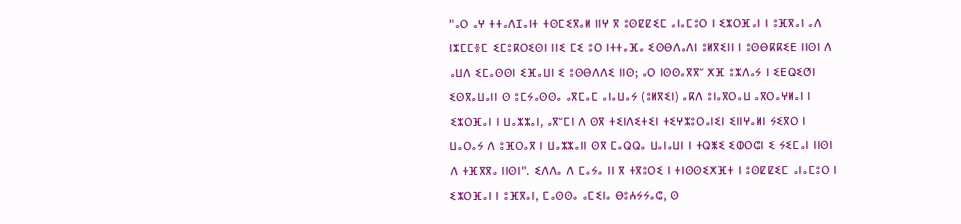"ⴰⵔ ⴰⵖ ⵜⵜⴰⴷⵊⴰⵏⵜ ⵜⵙⵎⵉⴳⴰⵍ ⵏⵏⵖ ⴳ ⵓⵙⵇⵇⵉⵎ ⴰⵏⴰⵎⵓⵔ ⵏ ⵉⵣⵔⴼⴰⵏ ⵏ ⵓⴼⴳⴰⵏ ⴰⴷ ⵏⵣⵎⵎⴻⵎ ⵉⵎⵓⴽⵔⵉⵙⵏ ⵏⵏⵉ ⵎⵉ ⵓⵔ ⵏⵜⵜⴰⴼⴰ ⵉⵙⴱⴷⴰⴷⵏ ⵓⵍⴳⵉⵏⵏ ⵏ ⵓⵙⴱⴽⴽⵉⴹ ⵏⵏⵙⵏ ⴷ ⴰⵡⴷ ⵉⵎⴰⵙⵙⵏ ⵉⴼⴰⵡⵏ ⵉ ⵓⵙⴱⴷⴷⵉ ⵏⵏⵙ; ⴰⵔ ⵏⵙⵙⴰⴳⴳⵯ ⵅⴼ ⵓⵣⴷⴰⵢ ⵏ ⵉⴹⵕⵉⵚⵏ ⵉⵙⴳⴰⵡⴰⵏⵏ ⵙ ⵓⵎⵢⴰⵙⵙⴰ ⴰⴳⵎⴰⵎ ⴰⵏⴰⵡⴰⵢ (ⵓⵍⴳⵉⵏ) ⴰⴽⴷ ⵓⵏⴰⴳⵔⴰⵡ ⴰⴳⵔⴰⵖⵍⴰⵏ ⵏ ⵉⵣⵔⴼⴰⵏ ⵏ ⵡⴰⵣⵣⴰⵏ, ⴰⴳⵯⵎⵏ ⴷ ⵙⴳ ⵜⵉⵏⴷⵉⵜⵉⵏ ⵜⵉⵖⵣⵓⵔⴰⵏⵉⵏ ⵉⵏⵏⵖⴰⵍⵏ ⵢⵉⴳⵔ ⵏ ⵡⴰⵔⴰⵢ ⴷ ⵓⴼⵔⴰⴳ ⵏ ⵡⴰⵣⵣⴰⵏⵏ ⵙⴳ ⵎⴰⵕⵕⴰ ⵡⴰⵏⴰⵡⵏ ⵏ ⵜⵕⵥⵉ ⵉⵀⵔⵛⵏ ⵉ ⵢⵉⵎⴰⵏ ⵏⵏⵙⵏ ⴷ ⵜⴼⴳⴳⴰ ⵏⵏⵙⵏ". ⵉⴷⴷⴰ ⴷ ⵎⴰⵢⴰ ⵏⵏ ⴳ ⵜⴳⵓⵔⵉ ⵏ ⵜⵏⵙⵙⵉⵅⴼⵜ ⵏ ⵓⵙⵇⵇⵉⵎ ⴰⵏⴰⵎⵓⵔ ⵏ ⵉⵣⵔⴼⴰⵏ ⵏ ⵓⴼⴳⴰⵏ, ⵎⴰⵙⵙⴰ ⴰⵎⵉⵏⴰ ⴱⵓⵄⵢⵢⴰⵛ, ⵙ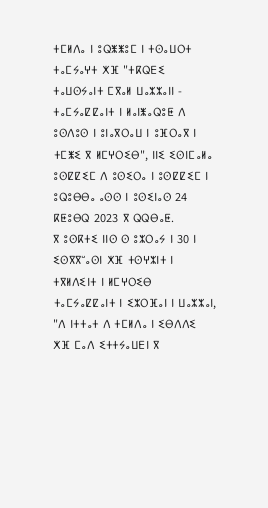ⵜⵎⵍⴷⴰ ⵏ ⵓⵕⵥⵥⵓⵎ ⵏ ⵜⵙⴰⵡⵔⵜ ⵜⴰⵎⵢⴰⵖⵜ ⵅⴼ "ⵜⴽⵕⴹⵉ ⵜⴰⵡⵙⵢⴰⵏⵜ ⵎⴳⴰⵍ ⵡⴰⵣⵣⴰⵏⵏ - ⵜⴰⵎⵢⴰⵇⵇⴰⵏⵜ ⵏ ⵍⴰⵏⵥⴰⵕⵓⵟ ⴷ ⵓⵙⴷⵓⵙ ⵏ ⵓⵏⴰⴳⵔⴰⵡ ⵏ ⵓⴼⵔⴰⴳ ⵏ ⵜⵎⵥⵉ ⴳ ⵍⵎⵖⵔⵉⴱ", ⵏⵏⵉ ⵉⵙⵏⵎⴰⵍⴰ ⵓⵙⵇⵇⵉⵎ ⴷ ⵓⵙⵉⵔⴰ ⵏ ⵓⵙⵇⵇⵉⵎ ⵏ ⵓⵕⵓⴱⴱⴰ ⴰⵙⵙ ⵏ ⵓⵙⵉⵏⴰⵙ 24 ⴽⵟⵓⴱⵕ 2023 ⴳ ⵕⵕⴱⴰⵟ.
ⴳ ⵓⵙⴽⵜⵉ ⵏⵏⵙ ⵙ ⵓⵣⵔⴰⵢ ⵏ 30 ⵏ ⵉⵙⴳⴳⵯⴰⵙⵏ ⵅⴼ ⵜⵙⵖⵣⵏⵜ ⵏ ⵜⴳⵍⴷⵉⵏⵜ ⵏ ⵍⵎⵖⵔⵉⴱ ⵜⴰⵎⵢⴰⵇⵇⴰⵏⵜ ⵏ ⵉⵣⵔⴼⴰⵏ ⵏ ⵡⴰⵣⵣⴰⵏ, "ⴷ ⵏⵜⵜⴰⵜ ⴷ ⵜⵎⵍⴷⴰ ⵏ ⵉⴱⴷⴷⵉ ⵅⴼ ⵎⴰⴷ ⵉⵜⵜⵢⴰⵡⴹⵏ ⴳ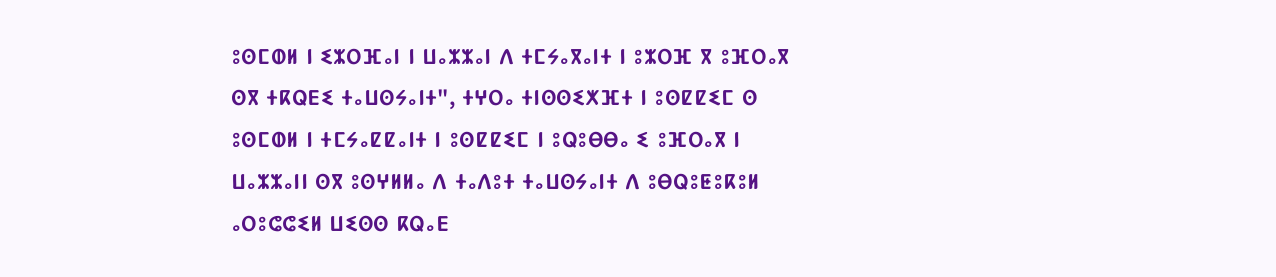ⵓⵙⵎⵀⵍ ⵏ ⵉⵣⵔⴼⴰⵏ ⵏ ⵡⴰⵣⵣⴰⵏ ⴷ ⵜⵎⵢⴰⴳⴰⵏⵜ ⵏ ⵓⵣⵔⴼ ⴳ ⵓⴼⵔⴰⴳ ⵙⴳ ⵜⴽⵕⴹⵉ ⵜⴰⵡⵙⵢⴰⵏⵜ", ⵜⵖⵔⴰ ⵜⵏⵙⵙⵉⵅⴼⵜ ⵏ ⵓⵙⵇⵇⵉⵎ ⵙ ⵓⵙⵎⵀⵍ ⵏ ⵜⵎⵢⴰⵇⵇⴰⵏⵜ ⵏ ⵓⵙⵇⵇⵉⵎ ⵏ ⵓⵕⵓⴱⴱⴰ ⵉ ⵓⴼⵔⴰⴳ ⵏ ⵡⴰⵣⵣⴰⵏⵏ ⵙⴳ ⵓⵙⵖⵍⵍⴰ ⴷ ⵜⴰⴷⵓⵜ ⵜⴰⵡⵙⵢⴰⵏⵜ ⴷ ⵓⴱⵕⵓⵟⵓⴽⵓⵍ ⴰⵔⵓⵛⵛⵉⵍ ⵡⵉⵙⵙ ⴽⵕⴰⴹ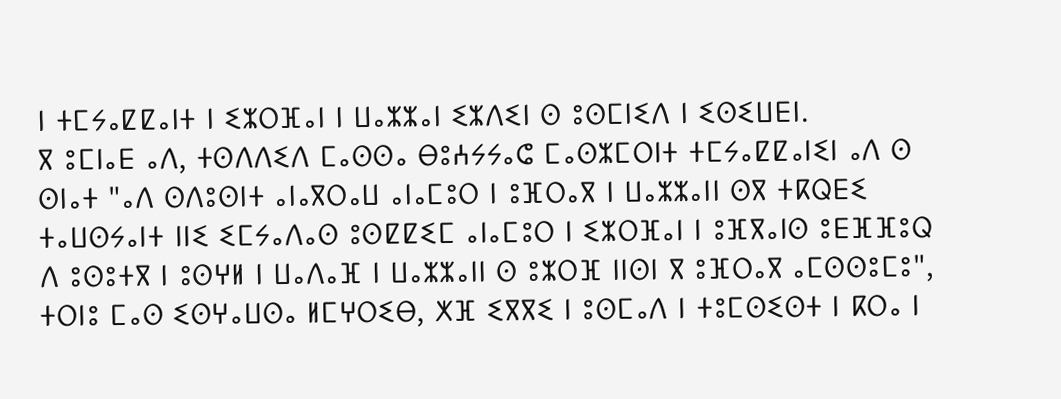ⵏ ⵜⵎⵢⴰⵇⵇⴰⵏⵜ ⵏ ⵉⵣⵔⴼⴰⵏ ⵏ ⵡⴰⵣⵣⴰⵏ ⵉⵣⴷⵉⵏ ⵙ ⵓⵙⵎⵏⵉⴷ ⵏ ⵉⵙⵉⵡⴹⵏ.
ⴳ ⵓⵎⵏⴰⴹ ⴰⴷ, ⵜⵙⴷⴷⵉⴷ ⵎⴰⵙⵙⴰ ⴱⵓⵄⵢⵢⴰⵛ ⵎⴰⵙⵣⵎⵔⵏⵜ ⵜⵎⵢⴰⵇⵇⴰⵏⵉⵏ ⴰⴷ ⵙ ⵙⵏⴰⵜ "ⴰⴷ ⵙⴷⵓⵙⵏⵜ ⴰⵏⴰⴳⵔⴰⵡ ⴰⵏⴰⵎⵓⵔ ⵏ ⵓⴼⵔⴰⴳ ⵏ ⵡⴰⵣⵣⴰⵏⵏ ⵙⴳ ⵜⴽⵕⴹⵉ ⵜⴰⵡⵙⵢⴰⵏⵜ ⵏⵏⵉ ⵉⵎⵢⴰⴷⴰⵙ ⵓⵙⵇⵇⵉⵎ ⴰⵏⴰⵎⵓⵔ ⵏ ⵉⵣⵔⴼⴰⵏ ⵏ ⵓⴼⴳⴰⵏⵙ ⵓⴹⴼⴼⵓⵕ ⴷ ⵓⵙⵓⵜⴳ ⵏ ⵓⵙⵖⵍ ⵏ ⵡⴰⴷⴰⴼ ⵏ ⵡⴰⵣⵣⴰⵏⵏ ⵙ ⵓⵣⵔⴼ ⵏⵏⵙⵏ ⴳ ⵓⴼⵔⴰⴳ ⴰⵎⵙⵙⵓⵎⵓ", ⵜⵔⵏⵓ ⵎⴰⵙ ⵉⵙⵖⴰⵡⵙⴰ ⵍⵎⵖⵔⵉⴱ, ⵅⴼ ⵉⴳⴳⵉ ⵏ ⵓⵙⵎⴰⴷ ⵏ ⵜⵓⵎⵙⵉⵙⵜ ⵏ ⴽⵔⴰ ⵏ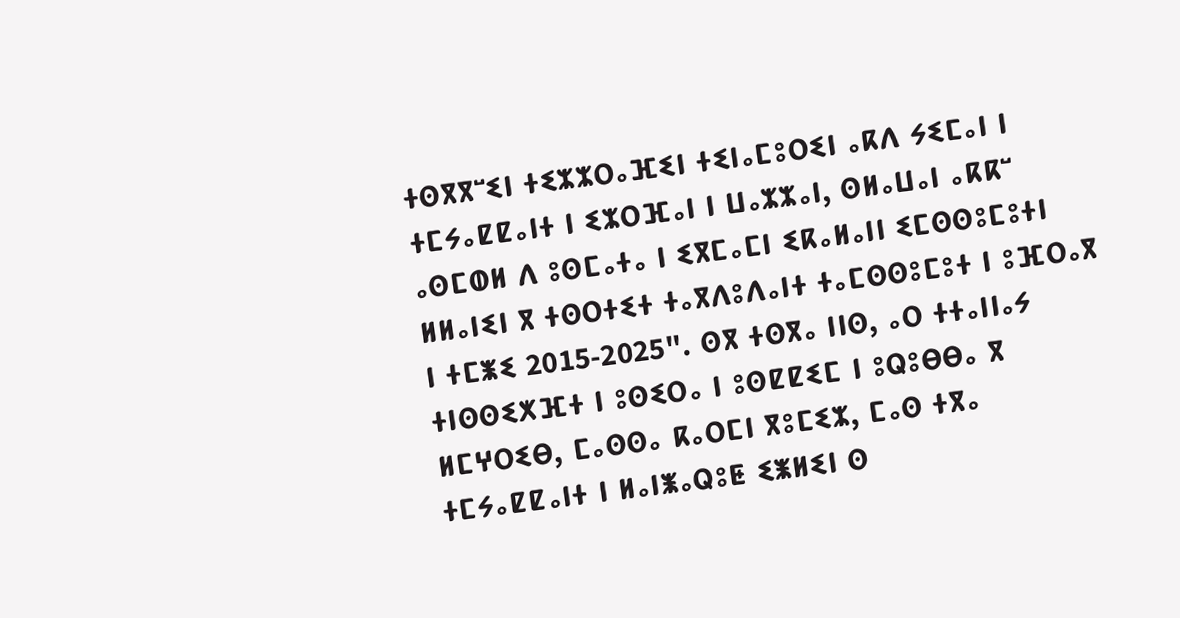ⵜⵙⴳⴳⵯⵉⵏ ⵜⵉⵣⵣⵔⴰⴼⵉⵏ ⵜⵉⵏⴰⵎⵓⵔⵉⵏ ⴰⴽⴷ ⵢⵉⵎⴰⵏ ⵏ ⵜⵎⵢⴰⵇⵇⴰⵏⵜ ⵏ ⵉⵣⵔⴼⴰⵏ ⵏ ⵡⴰⵣⵣⴰⵏ, ⵙⵍⴰⵡⴰⵏ ⴰⴽⴽⵯ ⴰⵙⵎⵀⵍ ⴷ ⵓⵙⵎⴰⵜⴰ ⵏ ⵉⴳⵎⴰⵎⵏ ⵉⴽⴰⵍⴰⵏⵏ ⵉⵎⵙⵙⵓⵎⵓⵜⵏ ⵍⵍⴰⵏⵉⵏ ⴳ ⵜⵙⵔⵜⵉⵜ ⵜⴰⴳⴷⵓⴷⴰⵏⵜ ⵜⴰⵎⵙⵙⵓⵎⵓⵜ ⵏ ⵓⴼⵔⴰⴳ ⵏ ⵜⵎⵥⵉ 2015-2025". ⵙⴳ ⵜⵙⴳⴰ ⵏⵏⵙ, ⴰⵔ ⵜⵜⴰⵏⵏⴰⵢ ⵜⵏⵙⵙⵉⵅⴼⵜ ⵏ ⵓⵙⵉⵔⴰ ⵏ ⵓⵙⵇⵇⵉⵎ ⵏ ⵓⵕⵓⴱⴱⴰ ⴳ ⵍⵎⵖⵔⵉⴱ, ⵎⴰⵙⵙⴰ ⴽⴰⵔⵎⵏ ⴳⵓⵎⵉⵣ, ⵎⴰⵙ ⵜⴳⴰ ⵜⵎⵢⴰⵇⵇⴰⵏⵜ ⵏ ⵍⴰⵏⵥⴰⵕⵓⵟ ⵉⵥⵍⵉⵏ ⵙ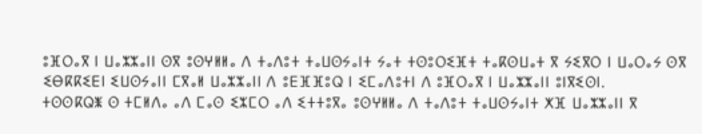ⵓⴼⵔⴰⴳ ⵏ ⵡⴰⵣⵣⴰⵏⵏ ⵙⴳ ⵓⵙⵖⵍⵍⴰ ⴷ ⵜⴰⴷⵓⵜ ⵜⴰⵡⵙⵢⴰⵏⵜ ⵢⴰⵜ ⵜⵙⵓⵔⵉⴼⵜ ⵜⴰⴽⵙⵡⴰⵜ ⴳ ⵢⵉⴳⵔ ⵏ ⵡⴰⵔⴰⵢ ⵙⴳ ⵉⴱⴽⴽⵉⴹⵏ ⵉⵡⵙⵢⴰⵏⵏ ⵎⴳⴰⵍ ⵡⴰⵣⵣⴰⵏⵏ ⴷ ⵓⴹⴼⴼⵓⵕ ⵏ ⵉⵎⴰⴷⵓⵜⵏ ⴷ ⵓⴼⵔⴰⴳ ⵏ ⵡⴰⵣⵣⴰⵏⵏ ⵓⵏⴳⵉⵙⵏ.
ⵜⵙⵙⴽⵕⵥ ⵙ ⵜⵎⵍⴷⴰ ⴰⴷ ⵎⴰⵙ ⵉⵣⵎⵔ ⴰⴷ ⵉⵜⵜⵓⴳⴰ ⵓⵙⵖⵍⵍⴰ ⴷ ⵜⴰⴷⵓⵜ ⵜⴰⵡⵙⵢⴰⵏⵜ ⵅⴼ ⵡⴰⵣⵣⴰⵏⵏ ⴳ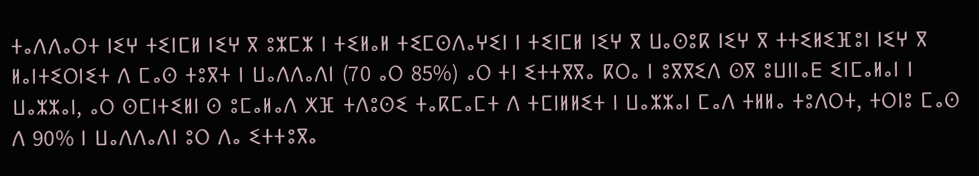ⵜⴰⴷⴷⴰⵔⵜ ⵏⵉⵖ ⵜⵉⵏⵎⵍ ⵏⵉⵖ ⴳ ⵓⵣⵎⵣ ⵏ ⵜⵉⵍⴰⵍ ⵜⵉⵎⵙⴷⴰⵖⵉⵏ ⵏ ⵜⵉⵏⵎⵍ ⵏⵉⵖ ⴳ ⵡⴰⵙⵓⴽ ⵏⵉⵖ ⴳ ⵜⵜⵉⵍⵉⴼⵓⵏ ⵏⵉⵖ ⴳ ⵍⴰⵏⵜⵉⵔⵏⵉⵜ ⴷ ⵎⴰⵙ ⵜⵓⴳⵜ ⵏ ⵡⴰⴷⴷⴰⴷⵏ (70 ⴰⵔ 85%) ⴰⵔ ⵜⵏ ⵉⵜⵜⴳⴳⴰ ⴽⵔⴰ ⵏ ⵓⴳⴳⵉⴷ ⵙⴳ ⵓⵡⵏⵏⴰⴹ ⵉⵏⵎⴰⵍⴰⵏ ⵏ ⵡⴰⵣⵣⴰⵏ, ⴰⵔ ⵙⵎⵏⵜⵉⵍⵏ ⵙ ⵓⵎⴰⵍⴰⴷ ⵅⴼ ⵜⴷⵓⵙⵉ ⵜⴰⴽⵎⴰⵎⵜ ⴷ ⵜⵎⵏⵍⵍⵉⵜ ⵏ ⵡⴰⵣⵣⴰⵏ ⵎⴰⴷ ⵜⵍⵍⴰ ⵜⵓⴷⵔⵜ, ⵜⵔⵏⵓ ⵎⴰⵙ ⴷ 90% ⵏ ⵡⴰⴷⴷⴰⴷⵏ ⵓⵔ ⴷⴰ ⵉⵜⵜⵓⴳⴰ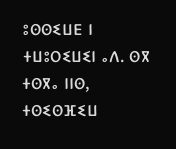ⵓⵙⵙⵉⵡⴹ ⵏ ⵜⵡⵓⵔⵉⵡⵉⵏ ⴰⴷ. ⵙⴳ ⵜⵙⴳⴰ ⵏⵏⵙ, ⵜⵙⵉⵙⴼⵉⵡ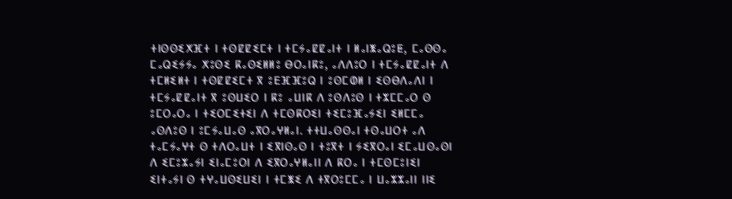ⵜⵏⵙⵙⵉⵅⴼⵜ ⵏ ⵜⵙⵇⵇⵉⵎⵜ ⵏ ⵜⵎⵢⴰⵇⵇⴰⵏⵜ ⵏ ⵍⴰⵏⵥⴰⵕⵓⵟ, ⵎⴰⵙⵙⴰ ⵎⴰⵕⵉⵢⵢⴰ ⵅⵓⵙⵉ ⴽⴰⵙⵉⵍⵍⵓ ⴱⵔⴰⵏⴽⵓ, ⴰⴷⴷⵓⵔ ⵏ ⵜⵎⵢⴰⵇⵇⴰⵏⵜ ⴷ ⵜⵎⵍⵉⵍⵜ ⵏ ⵜⵙⵇⵇⵉⵎⵜ ⴳ ⵓⴹⴼⴼⵓⵕ ⵏ ⵓⵙⵎⵀⵍ ⵏ ⵉⵙⴱⴷⴰⴷⵏ ⵏ ⵜⵎⵢⴰⵇⵇⴰⵏⵜ ⴳ ⵓⵙⵡⵉⵔ ⵏ ⴽⵓ ⴰⵡⵏⴽ ⴷ ⵓⵙⴷⵓⵙ ⵏ ⵜⵣⵎⵎⴰⵔ ⵙ ⵓⵎⵔⴰⵔⴰ ⵏ ⵜⵉⵔⵎⵉⵜⵉⵏ ⴷ ⵜⵎⵙⴽⵔⵉⵏ ⵜⵉⵎⵓⴼⴰⵢⵉⵏ ⵉⵍⵎⵎⴰ ⴰⵙⴷⵓⵙ ⵏ ⵓⵎⵢⴰⵡⴰⵙ ⴰⴳⵔⴰⵖⵍⴰⵏ. ⵜⵜⵡⴰⵙⵙⴰⵏ ⵜⵙⴰⵡⵔⵜ ⴰⴷ ⵜⴰⵎⵢⴰⵖⵜ ⵙ ⵜⴷⵔⴰⵡⵜ ⵏ ⵉⴳⵏⵙⴰⵙ ⵏ ⵜⵓⴳⵜ ⵏ ⵢⵉⴳⵔⴰⵏ ⵉⵎⴰⵡⵙⴰⵙⵏ ⴷ ⵉⵎⵓⵣⴰⵢⵏ ⵉⵏⴰⵎⵓⵔⵏ ⴷ ⵉⴳⵔⴰⵖⵍⴰⵏⵏ ⴷ ⴽⵔⴰ ⵏ ⵜⵎⵙⵎⵓⵏⵉⵏ ⵉⵏⵜⴰⵢⵏ ⵙ ⵜⵖⴰⵡⵙⵉⵡⵉⵏ ⵏ ⵜⵎⵥⵉ ⴷ ⵜⴳⵔⵓⵎⵎⴰ ⵏ ⵡⴰⵣⵣⴰⵏⵏ ⵏⵏⵉ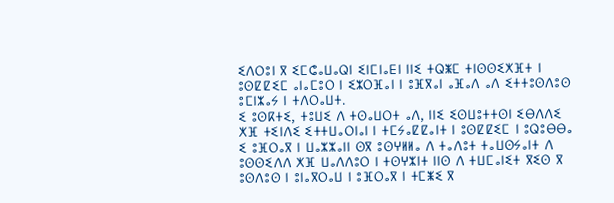ⵉⴷⵔⵓⵏ ⴳ ⵉⵎⵛⴰⵡⴰⵕⵏ ⵉⵏⵎⵏⴰⴹⵏ ⵏⵏⵉ ⵜⵕⵥⵎ ⵜⵏⵙⵙⵉⵅⴼⵜ ⵏ ⵓⵙⵇⵇⵉⵎ ⴰⵏⴰⵎⵓⵔ ⵏ ⵉⵣⵔⴼⴰⵏ ⵏ ⵓⴼⴳⴰⵏ ⴰⴼⴰⴷ ⴰⴷ ⵉⵜⵜⵓⵙⴷⵓⵙ ⵓⵎⵏⵣⴰⵢ ⵏ ⵜⴷⵔⴰⵡⵜ.
ⵉ ⵓⵙⴽⵜⵉ, ⵜⵓⵡⵉ ⴷ ⵜⵙⴰⵡⵔⵜ ⴰⴷ, ⵏⵏⵉ ⵉⵙⵡⵓⵜⵜⵙⵏ ⵉⴱⴷⴷⵉ ⵅⴼ ⵜⵉⵏⴷⵉ ⵉⵜⵜⵡⴰⵔⵏⴰⵏ ⵏ ⵜⵎⵢⴰⵇⵇⴰⵏⵜ ⵏ ⵓⵙⵇⵇⵉⵎ ⵏ ⵓⵕⵓⴱⴱⴰ ⵉ ⵓⴼⵔⴰⴳ ⵏ ⵡⴰⵣⵣⴰⵏⵏ ⵙⴳ ⵓⵙⵖⵍⵍⴰ ⴷ ⵜⴰⴷⵓⵜ ⵜⴰⵡⵙⵢⴰⵏⵜ ⴷ ⵓⵙⵙⵉⴷⴷ ⵅⴼ ⵡⴰⴷⴷⵓⵔ ⵏ ⵜⵙⵖⵣⵏⵜ ⵏⵏⵙ ⴷ ⵜⵡⵎⴰⵏⵉⵜ ⴳⵉⵙ ⴳ ⵓⵙⴷⵓⵙ ⵏ ⵓⵏⴰⴳⵔⴰⵡ ⵏ ⵓⴼⵔⴰⴳ ⵏ ⵜⵎⵥⵉ ⴳ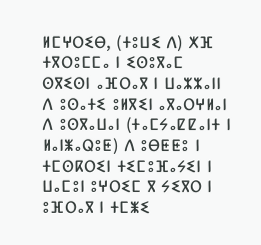ⵍⵎⵖⵔⵉⴱ, (ⵜⵓⵡⵉ ⴷ) ⵅⴼ ⵜⴳⵔⵓⵎⵎⴰ ⵏ ⵉⵙⵓⴳⴰⵎ ⵙⴳⵉⵙⵏ ⴰⴼⵔⴰⴳ ⵏ ⵡⴰⵣⵣⴰⵏⵏ ⴷ ⵓⵙⴰⵜⵉ ⵓⵍⴳⵉⵏ ⴰⴳⴰⵔⵖⵍⴰⵏ ⴷ ⵓⵙⴳⴰⵡⴰⵏ (ⵜⴰⵎⵢⴰⵇⵇⴰⵏⵜ ⵏ ⵍⴰⵏⵥⴰⵕⵓⵟ) ⴷ ⵓⴱⵟⵟⵓ ⵏ ⵜⵎⵙⴽⵔⵉⵏ ⵜⵉⵎⵓⴼⴰⵢⵉⵏ ⵏ ⵡⴰⵎⵓⵏ ⵓⵖⵔⵉⵎ ⴳ ⵢⵉⴳⵔ ⵏ ⵓⴼⵔⴰⴳ ⵏ ⵜⵎⵥⵉ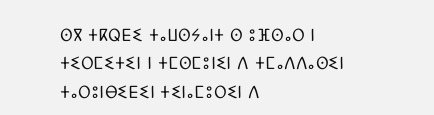ⵙⴳ ⵜⴽⵕⴹⵉ ⵜⴰⵡⵙⵢⴰⵏⵜ ⵙ ⵓⴼⵙⴰⵔ ⵏ ⵜⵉⵔⵎⵉⵜⵉⵏ ⵏ ⵜⵎⵙⵎⵓⵏⵉⵏ ⴷ ⵜⵎⴰⴷⴷⴰⵙⵉⵏ ⵜⴰⵔⵓⵏⴱⵉⴹⵉⵏ ⵜⵉⵏⴰⵎⵓⵔⵉⵏ ⴷ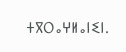ⵜⴳⵔⴰⵖⵍⴰⵏⵉⵏ.